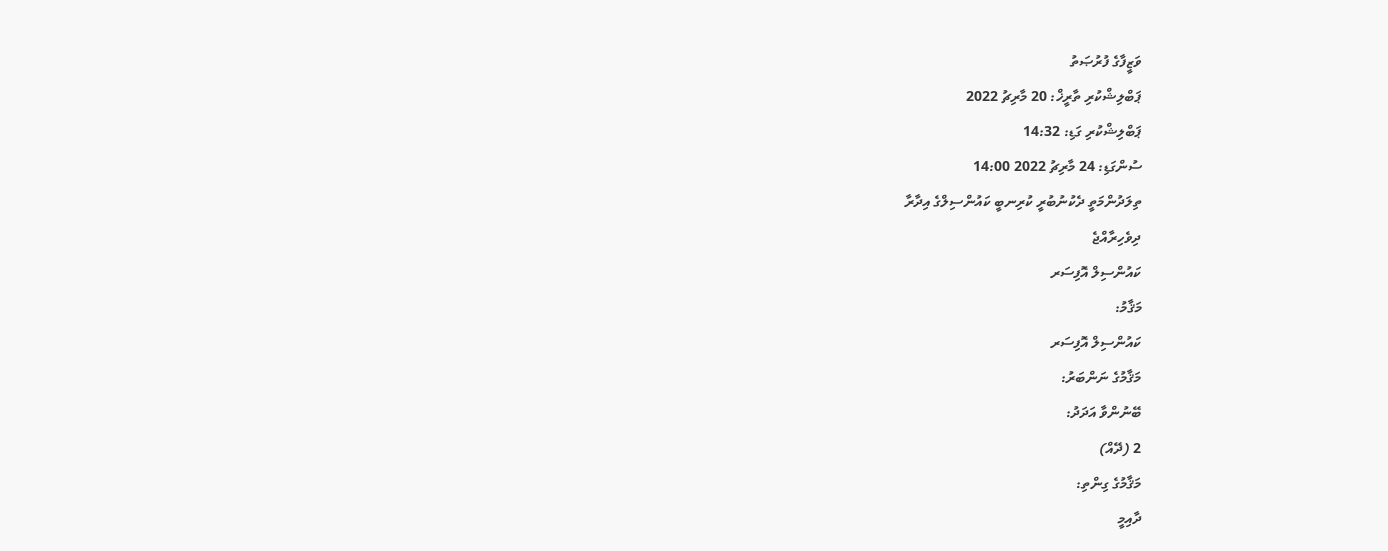ވަޒީފާގެ ފުރުޞަތު
ޕަބްލިޝްކުރި ތާރީޚް: 20 މާރިޗު 2022
ޕަބްލިޝްކުރި ގަޑި: 14:32
ސުންގަޑި: 24 މާރިޗު 2022 14:00
ތިލަދުންމަތީ ދެކުނުބުރީ ކުރިނބީ ކައުންސިލްގެ އިދާރާ
ދިވެހިރާއްޖެ
ކައުންސިލް އޮފިސަރ
މަޤާމު:
ކައުންސިލް އޮފިސަރ
މަޤާމުގެ ނަންބަރު:
ބޭނުންވާ އަދަދު:
2 (ދޭއް)
މަޤާމުގެ ގިންތި:
ދާއިމީ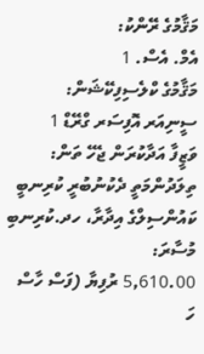މަޤާމުގެ ރޭންކު:
އެމް. އެސް. 1
މަޤާމުގެ ކްލެސިފިކޭޝަން:
ސީނިއަރ އޮފިސަރ ގްރޭޑް 1
ވަޒީފާ އަދާކުރަން ޖެހޭ ތަން:
ތިލަދުންމަތީ ދެކުނުބުރީ ކުރިނބީ ކައުންސިލްގެ އިދާރާ، ހދ.ކުރިނބި
މުސާރަ:
5,610.00 ރުފިޔާ (ފަސް ހާސް ހަ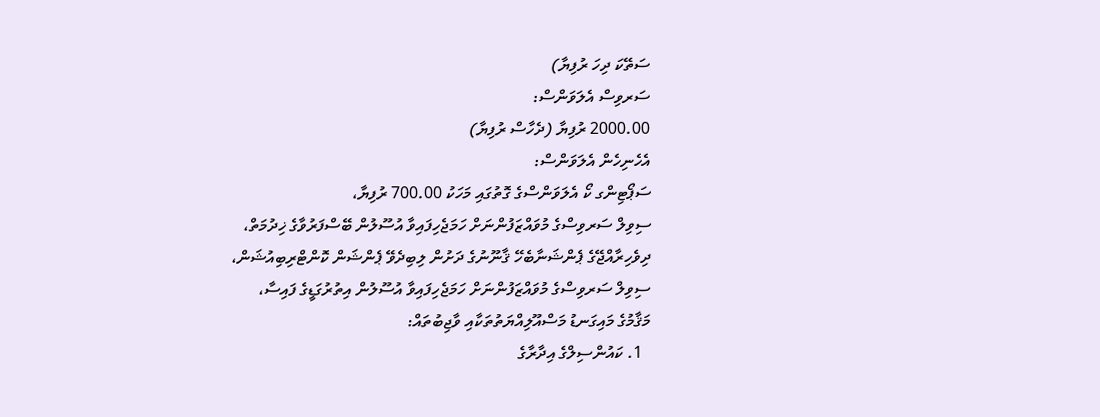ސަތޭކަ ދިހަ ރުފިޔާ)
ސަރވިސް އެލަވަންސް:
2000.00 ރުފިޔާ (ދެހާސް ރުފިޔާ)
އެހެނިހެން އެލަވަންސް:
ސަޕޯޓިންގ ކޯ އެލަވަންސްގެ ގޮތުގައި މަހަކު 700.00 ރުފިޔާ،
ސިވިލް ސަރވިސްގެ މުވައްޒަފުންނަށް ހަމަޖެހިފައިވާ އުސޫލުން ބޭސްފަރުވާގެ ޚިދުމަތް،
ދިވެހިރާއްޖޭގެ ޕެންޝަނާބެހޭ ޤާނޫނުގެ ދަށުން ލިބިދެވޭ ޕެންޝަން ކޮންޓްރިބިއުޝަން،
ސިވިލް ސަރވިސްގެ މުވައްޒަފުންނަށް ހަމަޖެހިފައިވާ އުސޫލުން އިތުރުގަޑީގެ ފައިސާ،
މަޤާމުގެ މައިގަނޑު މަސްއޫލިއްޔަތުތަކާއި ވާޖިބުތައް:
  1. ކައުންސިލްގެ އިދާރާގެ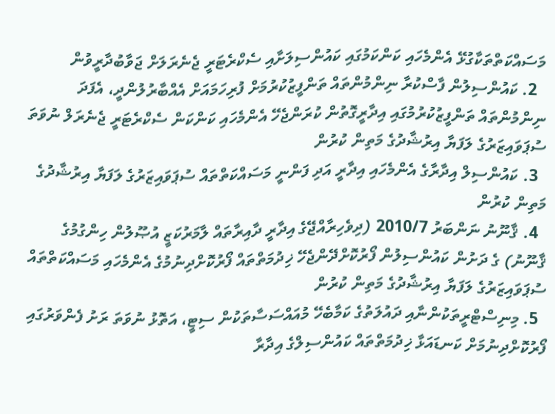މަސައްކަތްތަކާގުޅޭ އެންމެހައި ކަންކަމުގައި ކައުންސިލަށާއި ސެކްރެޓަރީ ޖެނެރަލަށް ޖަވާބުދާރީވުން
  2. ކައުންސިލުން ފާސްކުރާ ނިންމުންތައް ތަންފީޒުކުރުމަށް ފުރިހަމައަށް އެއްބާރުލުންދީ، އެފަދަ ނިންމުންތައް ތަންފީޒުކުރުމުގައި އިދާރީގޮތުން ކުރަންޖެހޭ އެންމެހައި ކަންކަން ސެކްރެޓަރީ ޖެނެރަލް ނުވަތަ ސުޕަވައިޒަރުގެ ލަފަޔާ އިރުޝާދުގެ މަތިން ކުރުން
  3. ކައުންސިލް އިދާރާގެ އެންމެހައި އިދާރީ އަދި ފަންނީ މަސައްކަތްތައް ސުޕަވައިޒަރުގެ ލަފަޔާ އިރުޝާދުގެ މަތިން ކުރުން
  4. ޤާނޫނު ނަންބަރު 2010/7 (ދިވެހިރާއްޖޭގެ އިދާރީ ދާއިރާތައް ލާމަރުކަޒީ އުޞޫލުން ހިންގުމުގެ ޤާނޫނު) ގެ ދަށުން ކައުންސިލުން ފޯރުކޮށްދޭންޖެހޭ ޚިދުމަތްތައް ފޯރުކޮށްދިނުމުގެ އެންމެހައި މަސައްކަތްތައް ސުޕަވައިޒަރުގެ ލަފަޔާ އިރުޝާދުގެ މަތިން ކުރުން
  5. މިނިސްޓްރީތަކުންނާއި ދައުލަތުގެ ކަމާބެހޭ މުއައްސަސާތަކުން ސިޓީ، އަތޮޅު ނުވަތަ ރަށު ފެންވަރުގައި ފޯރުކޮށްދިނުމަށް ކަނޑައަޅާ ޚިދުމަތްތައް ކައުންސިލްގެ އިދާރާ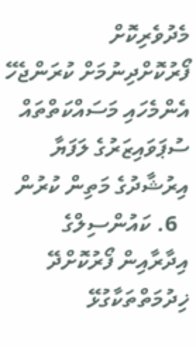މެދުވެރިކޮށް ފޯރުކޮށްދިނުމަށް ކުރަންޖެހޭ އެންމެހައި މަސައްކަތްތައް ސުޕަވައިޒަރުގެ ލަފަޔާ އިރުޝާދުގެ މަތިން ކުރުން
  6. ކައުންސިލްގެ އިދާރާއިން ފޯރުކޮށްދޭ ޚިދުމަތްތަކާގުޅޭ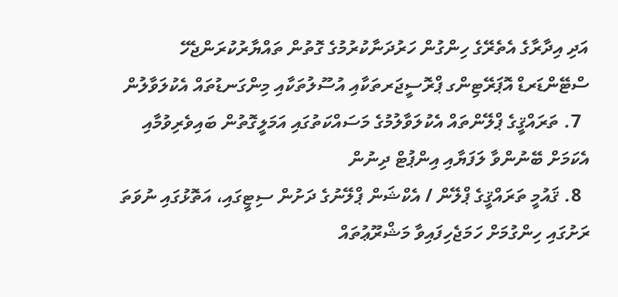އަދި އިދާރާގެ އެތެރޭގެ ހިންގުން ހަރުދަނާކުރުމުގެ ގޮތުން ތައްޔާރުކުރަންޖެހޭ ސްޓޭންޑަރޑް އޮޕަރޭޓިންގ ޕްރޮސީޖަރތަކާއި އުސޫލުތަކާއި މިންގަނޑުތައް އެކުލަވާލުން
  7. ތަރައްޤީގެ ޕްލޭންތައް އެކުލަވާލުމުގެ މަސައްކަތުގައި އަމަލީގޮތުން ބައިވެރިވުމާއި އެކަމަށް ބޭނުންވާ ލަފަޔާއި އިންޕުޓް ދިނުން
  8. ޤައުމީ ތަރައްޤީގެ ޕްލޭން / އެކްޝަން ޕްލޭނުގެ ދަށުން ސިޓީގައި، އަތޮޅުގައި ނުވަތަ ރަށުގައި ހިންގުމަށް ހަމަޖެހިފައިވާ މަޝްރޫޢުތައް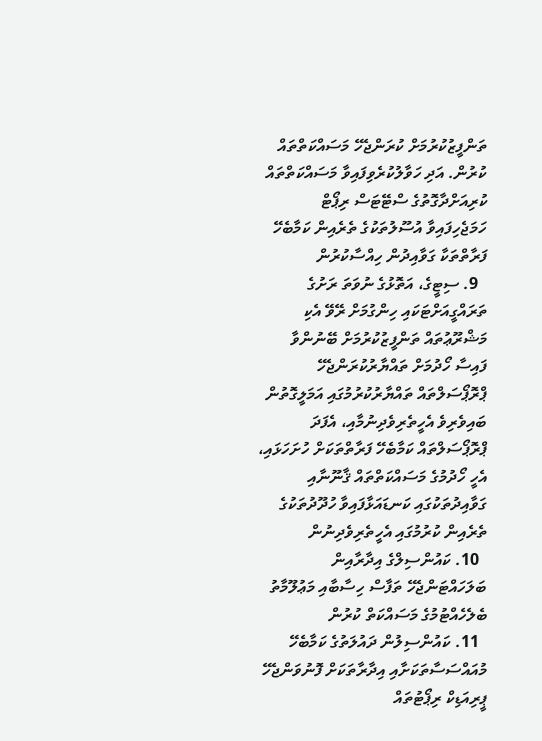ތަންފީޒުކުރުމަށް ކުރަންޖެހޭ މަސައްކަތްތައް ކުރުން. އަދި ހަވާލުކުރެވިފައިވާ މަސައްކަތްތައް ކުރިއަށްދާގޮތުގެ ސްޓޭޓަސް ރިޕޯޓް ހަމަޖެހިފައިވާ އުސޫލުތަކުގެ ތެރެއިން ކަމާބެހޭ ފަރާތްތަކާ ގަވާއިދުން ހިއްސާކުރުން
  9. ސިޓީގެ، އަތޮޅުގެ ނުވަތަ ރަށުގެ ތަރައްގީއަށްޓަކައި ހިންގުމަށް ރޭވޭ އެކި މަޝްރޫޢުތައް ތަންފީޒުކުރުމަށް ބޭނުންވާ ފައިސާ ހޯދުމަށް ތައްޔާރުކުރަންޖެހޭ ޕްރޮޕޯސަލްތައް ތައްޔާރުކުރުމުގައި އަމަލީގޮތުން ބައިވެރިވެ އެހީތެރިވެދިނުމާއި، އެފަދަ ޕްރޮޕޯސަލްތައް ކަމާބެހޭ ފަރާތްތަކަށް ހުށަހަޅައި، އެހީ ހޯދުމުގެ މަސައްކަތްތައް ޤާނޫނާއި ގަވާއިދުތަކުގައި ކަނޑައަޅާފައިވާ ހުދޫދުތަކުގެ ތެރެއިން ކުރުމުގައި އެހީތެރިވެދިނުން
  10. ކައުންސިލްގެ އިދާރާއިން ބަލަހައްޓަންޖެހޭ ތަފާސް ހިސާބާއި މަޢުލޫމާތު ބެލެހެއްޓުމުގެ މަސައްކަތް ކުރުން
  11. ކައުންސިލުން ދައުލަތުގެ ކަމާބެހޭ މުއައްސަސާތަކަށާއި އިދާރާތަކަށް ފޮނުވަންޖެހޭ ޕީރިއަޑިކް ރިޕޯޓުތައް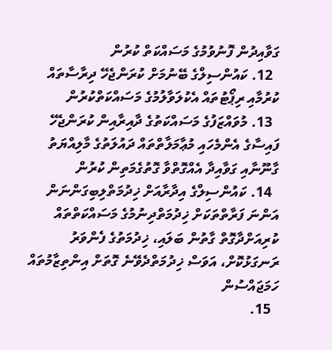ގަވާއިދުން ފޮނުވުމުގެ މަސައްކަތް ކުރުން
  12. ކައުންސިލްގެ ބޭނުމަށް ކުރަންޖެހޭ ދިރާސާތައް ކުރުމާއި ރިޕޯޓުތައް އެކުލަވާލުމުގެ މަސައްކަތްކުރުން
  13. މުވައްޒަފުގެ މަސައްކަތުގެ ދާއިރާއިން ކުރަންޖެހޭ ފައިސާގެ އެންމެހައި މުޢާމަލާތްތައް ދައުލަތުގެ މާލިއްޔަތު ގާނޫނާއި ގަވާއިދާ އެއްގޮތްވާ ގޮތުގެމަތިން ކުރުން
  14. ކައުންސިލްގެ އިދާރާއަށް ޚިދުމަތްލިބިގަންނަން އަންނަ ފަރާތްތަކަށް ޚިދުމަތްދިނުމުގެ މަސައްކަތްތައް ކުރިއަށްދާގޮތް ގާތުން ބަލައި، ޚިދުމަތުގެ ފެންވަރު ރަނގަޅުކޮށް، އަވަސް ޚިދުމަތްދެވޭނެ ގޮތަށް އިންތިޒާމުތައް ހަމަޖައްސުން
  15.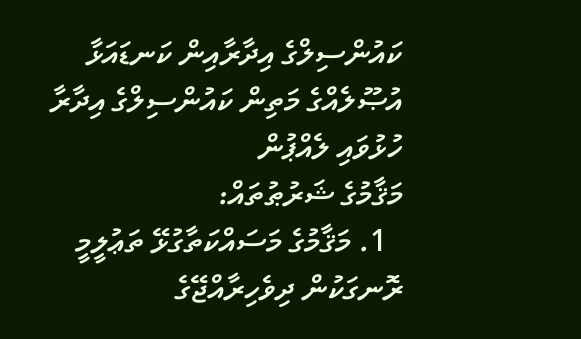ކައުންސިލްގެ އިދާރާއިން ކަނޑައަޅާ އުޞޫލެއްގެ މަތިން ކައުންސިލްގެ އިދާރާ ހުޅުވައި ލެއްޕުން
މަޤާމުގެ ޝަރުޠުތައް:
  1. މަޤާމުގެ މަސައްކަތާގުޅޭ ތަޢުލީމީ ރޮނގަކުން ދިވެހިރާއްޖޭގެ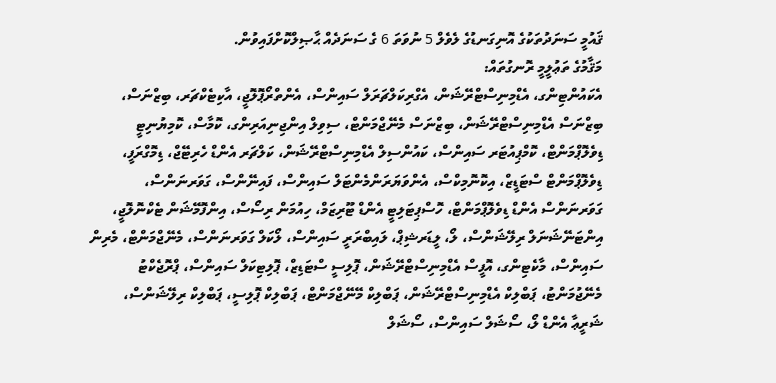ޤައުމީ ސަނަދުތަކުގެ އޮނިގަނޑުގެ ލެވެލް 5 ނުވަތަ 6 ގެ ސަނަދެއް ޙާޞިލްކޮށްފައިވުން.
މަޤާމުގެ ތަޢުލީމީ ރޮނގުތައް:
އެކައުންޓިންގ، އެޑްމިނިސްޓްރޭޝަން، އެގްރިކަލްޗަރަލް ސައިންސް، އެންތްރޯޕޮލޮޖީ، އާކިޓެކްޗަރ، ބިޒްނަސް، ބިޒްނަސް އެޑްމިނިސްޓްރޭޝަން، ބިޒްނަސް މެނޭޖްމަންޓް، ސިވިލް އިންޖިނިއަރިންގ، ކޮމާސް، ކޮމިޔުނިޓީ ޑިވެލޮޕްމަންޓް، ކޮމްޕިއުޓަރ ސައިންސް، ކައުންސިލް އެޑްމިނިސްޓްރޭޝަން، ކަލްޗަރ އެންޑް ހެރިޓޭޖް، ޑިމޮގްރަފީ، ޑިވެލޮޕްމަންޓް ސްޓަޑީޒް، އިކޮނޮމިކްސް، އެންވަޔަރަންމެންޓަލް ސައިންސް، ފައިނޭންސް، ގަވަރނަންސް، ގަވަރނަންސް އެންޑް ޑިވެލޮޕްމަންޓް، ހޮސްޕިޓަލިޓީ އެންޑް ޓޫރިޒަމް، ހިއުމަން ރިސޯސް، އިންފޮމޭޝަން ޓެކްނޮލޮޖީ، އިންޓަނޭޝަނަލް ރިލޭޝަންސް، ލޯ، ލީޑަރޝިޕް، ލައިބްރަރީ ސައިންސް، ލޯކަލް ގަވަރނަންސް، މެނޭޖްމަންޓް، މެރިން ސައިންސް، މާކެޓިންގ، އޮފީސް އެޑްމިނިސްޓްރޭޝަން، ޕޮލިސީ ސްޓަޑިޒް، ޕޮލިޓިކަލް ސައިންސް، ޕްރޮޖެކްޓު މެނޭޖުމަންޓު، ޕަބްލިކް އެޑްމިނިސްޓްރޭޝަން، ޕަބްލިކް މޭނޭޖްމަންޓް، ޕަބްލިކް ޕޮލިސީ، ޕަބްލިކް ރިލޭޝަންސް، ޝަރީޢާ އެންޑް ލޯ، ސޯޝަލް ސައިންސް، ސޯޝަލް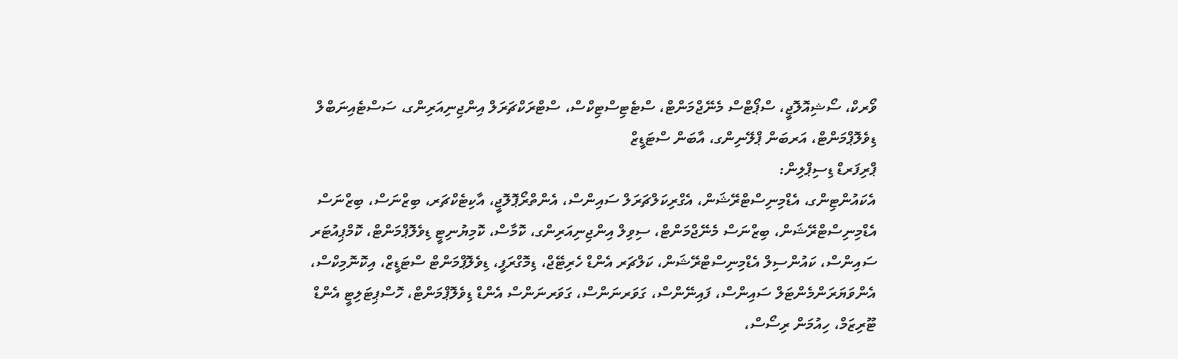ވޯރކް، ސޯޝިއޮލޮޖީ، ސްޕޯޓްސް މެނޭޖްމަންޓް، ސްޓެޓިސްޓިކްސް، ސްޓްރަކްޗަރަލް އިންޖިނިއަރިންގ، ސަސްޓެއިނަބްލް ޑިވެލޮޕްމަންޓް، އަރބަން ޕްލޭނިންގ، އާބަން ސްޓަޑީޒް
ޕްރިފަރޑް ޑިސިޕްލިން:
އެކައުންޓިންގ، އެޑްމިނިސްޓްރޭޝަން، އެގްރިކަލްޗަރަލް ސައިންސް، އެންތްރޯޕޮލޮޖީ، އާކިޓެކްޗަރ، ބިޒްނަސް، ބިޒްނަސް އެޑްމިނިސްޓްރޭޝަން، ބިޒްނަސް މެނޭޖްމަންޓް، ސިވިލް އިންޖިނިއަރިންގ، ކޮމާސް، ކޮމިޔުނިޓީ ޑިވެލޮޕްމަންޓް، ކޮމްޕިއުޓަރ ސައިންސް، ކައުންސިލް އެޑްމިނިސްޓްރޭޝަން، ކަލްޗަރ އެންޑް ހެރިޓޭޖް، ޑިމޮގްރަފީ، ޑިވެލޮޕްމަންޓް ސްޓަޑީޒް، އިކޮނޮމިކްސް، އެންވަޔަރަންމެންޓަލް ސައިންސް، ފައިނޭންސް، ގަވަރނަންސް، ގަވަރނަންސް އެންޑް ޑިވެލޮޕްމަންޓް، ހޮސްޕިޓަލިޓީ އެންޑް ޓޫރިޒަމް، ހިއުމަން ރިސޯސް،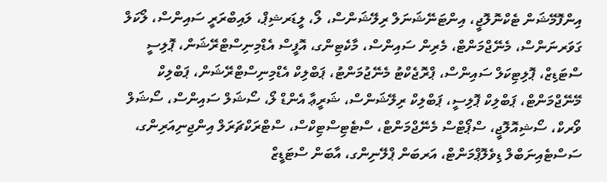އިންފޮމޭޝަން ޓެކްނޮލޮޖީ، އިންޓަނޭޝަނަލް ރިލޭޝަންސް، ލޯ، ލީޑަރޝިޕް، ލައިބްރަރީ ސައިންސް، ލޯކަލް ގަވަރނަންސް، މެނޭޖްމަންޓް، މެރިން ސައިންސް، މާކެޓިންގ، އޮފީސް އެޑްމިނިސްޓްރޭޝަން، ޕޮލިސީ ސްޓަޑިޒް، ޕޮލިޓިކަލް ސައިންސް، ޕްރޮޖެކްޓު މެނޭޖުމަންޓު، ޕަބްލިކް އެޑްމިނިސްޓްރޭޝަން، ޕަބްލިކް މޭނޭޖްމަންޓް، ޕަބްލިކް ޕޮލިސީ، ޕަބްލިކް ރިލޭޝަންސް، ޝަރީޢާ އެންޑް ލޯ، ސޯޝަލް ސައިންސް، ސޯޝަލް ވޯރކް، ސޯޝިއޮލޮޖީ، ސްޕޯޓްސް މެނޭޖްމަންޓް، ސްޓެޓިސްޓިކްސް، ސްޓްރަކްޗަރަލް އިންޖިނިއަރިންގ، ސަސްޓެއިނަބްލް ޑިވެލޮޕްމަންޓް، އަރބަން ޕްލޭނިންގ، އާބަން ސްޓަޑީޒް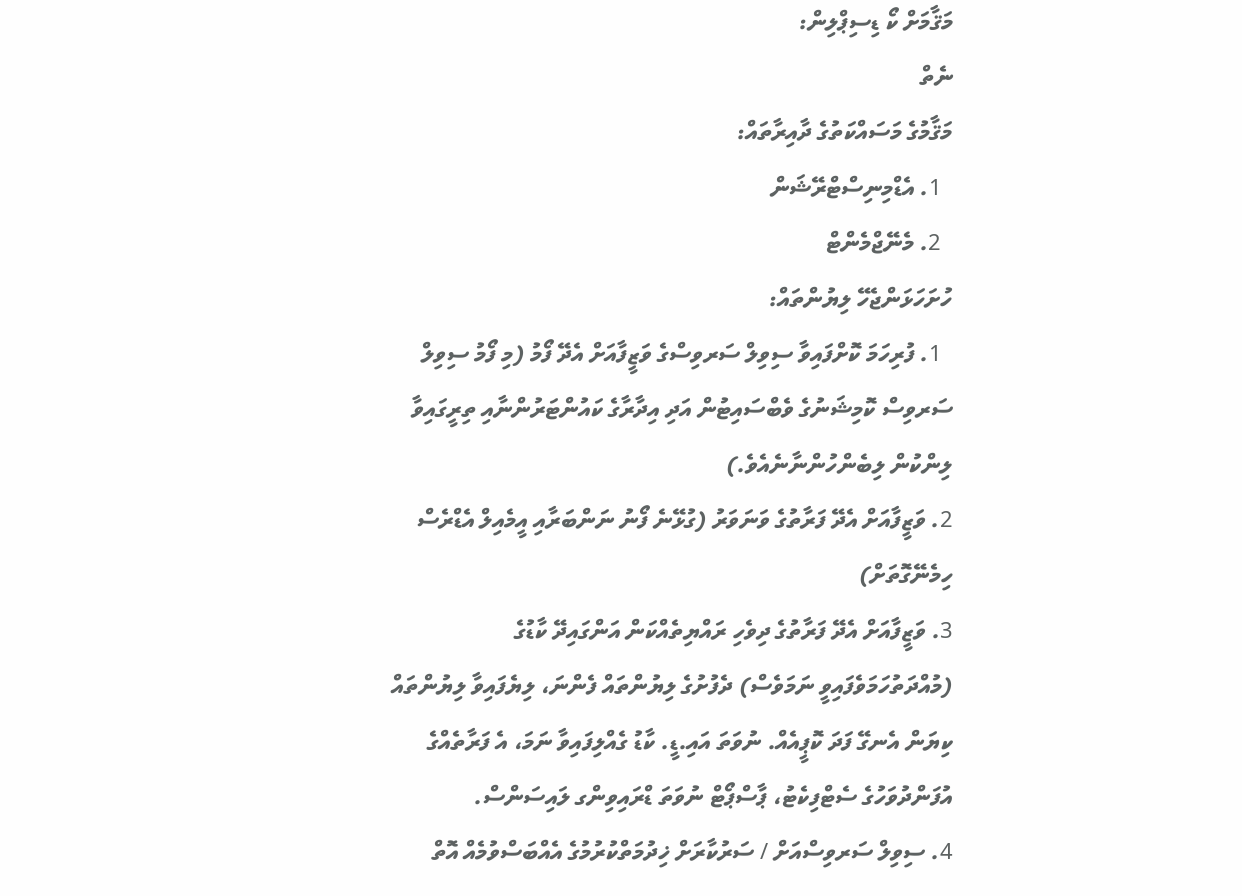މަޤާމަށް ކޯ ޑިސިޕްލިން:
ނެތް
މަޤާމުގެ މަސައްކަތުގެ ދާއިރާތައް:
  1. އެޑްމިނިސްޓްރޭޝަން
  2. މެނޭޖްމެންޓް
ހުށަހަޅަންޖެހޭ ލިޔުންތައް:
  1. ފުރިހަމަ ކޮށްފައިވާ ސިވިލް ސަރވިސްގެ ވަޒީފާއަށް އެދޭ ފޯމު (މި ފޯމު ސިވިލް ސަރވިސް ކޮމިޝަނުގެ ވެބްސައިޓުން އަދި އިދާރާގެ ކައުންޓަރުންނާއި ތިރީގައިވާ ލިންކުން ލިބެންހުންނާނެއެވެ.)
2. ވަޒީފާއަށް އެދޭ ފަރާތުގެ ވަނަވަރު (ގުޅޭނެ ފޯނު ނަންބަރާއި އީމެއިލް އެޑްރެސް ހިމެނޭގޮތަށް)
3. ވަޒީފާއަށް އެދޭ ފަރާތުގެ ދިވެހި ރައްޔިތެއްކަން އަންގައިދޭ ކާޑުގެ (މުއްދަތުހަމަވެފައިވީ ނަމަވެސް) ދެފުށުގެ ލިޔުންތައް ފެންނަ، ލިޔެފައިވާ ލިޔުންތައް ކިޔަން އެނގޭ ފަދަ ކޮޕީއެއް. ނުވަތަ އައި.ޑީ. ކާޑު ގެއްލިފައިވާ ނަމަ، އެ ފަރާތެއްގެ އުފަންދުވަހުގެ ސެޓްފިކެޓު، ޕާސްޕޯޓް ނުވަތަ ޑްރައިވިންގ ލައިސަންސް.
4. ސިވިލް ސަރވިސްއަށް / ސަރުކާރަށް ޚިދުމަތްކުރުމުގެ އެއްބަސްވުމެއް އޮތް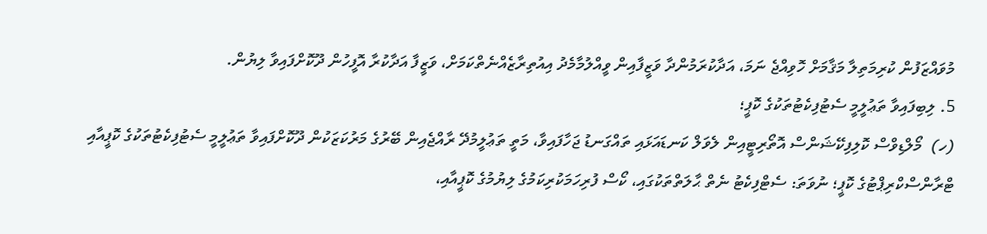މުވައްޒަފުން ކުރިމަތިލާ މަޤާމަށް ހޮވިއްޖެ ނަމަ، އަދާކުރަމުންދާ ވަޒީފާއިން ވީއްލުމާމެދު އިއުތިރާޒެއްނެތްކަމަށް، ވަޒީފާ އަދާކުރާ އޮފީހުން ދޫކޮށްފައިވާ ލިޔުން.
5. ލިބިފައިވާ ތަޢުލީމީ ސެޓުފިކެޓުތަކުގެ ކޮޕީ؛
(ހ)  މޯލްޑިވްސް ކޮލިފިކޭޝަންސް އޮތޯރިޓީއިން ލެވަލް ކަނޑައަޅައި ތައްގަނޑު ޖަހާފައިވާ، މަތީ ތަޢުލީމުދޭ ރާއްޖެއިން ބޭރުގެ މަރުކަޒަކުން ދޫކޮށްފައިވާ ތަޢުލީމީ ސެޓުފިކެޓުތަކުގެ ކޮޕީއާއި ޓްރާންސްކްރިޕްޓުގެ ކޮޕީ؛ ނުވަތަ: ސެޓްފިކެޓު ނެތް ޙާލަތްތަކުގައި، ކޯސް ފުރިހަމަކުރިކަމުގެ ލިޔުމުގެ ކޮޕީއާއި،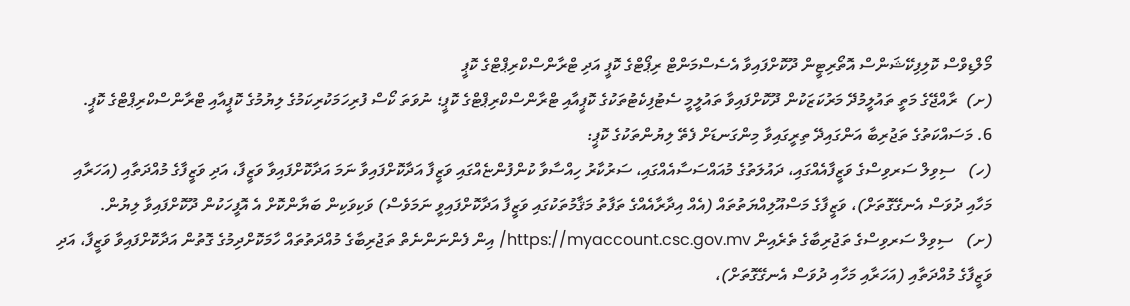މޯލްޑިވްސް ކޮލިފިކޭޝަންސް އޮތޯރިޓީން ދޫކޮށްފައިވާ އެސެސްމަންޓް ރިޕޯޓްގެ ކޮޕީ އަދި ޓްރާންސްކްރިޕްޓްގެ ކޮޕީ
(ށ)  ރާއްޖޭގެ މަތީ ތައުލީމުދޭ މަރުކަޒަކުން ދޫކޮށްފައިވާ ތައުލީމީ ސެޓުފިކެޓުތަކުގެ ކޮޕީއާއި ޓްރާންސްކްރިޕްޓްގެ ކޮޕީ؛ ނުވަތަ ކޯސް ފުރިހަމަކުރިކަމުގެ ލިޔުމުގެ ކޮޕީއާއި ޓްރާންސްކްރިޕްޓްގެ ކޮޕީ.
6. މަސައްކަތުގެ ތަޖުރިބާ އަންގައިދޭ ތިރީގައިވާ މިންގަނޑަށް ފެތޭ ލިޔުންތަކުގެ ކޮޕީ:
(ހ)   ސިވިލް ސަރވިސްގެ ވަޒީފާއެއްގައި، ދައުލަތުގެ މުއައްސަސާއެއްގައި، ސަރުކާރު ހިއްސާވާ ކުންފުންޏެއްގައި ވަޒީފާ އަދާކޮށްފައިވާ ނަމަ އަދާކޮށްފައިވާ ވަޒީފާ، އަދި ވަޒީފާގެ މުއްދަތާއި (އަހަރާއި މަހާއި ދުވަސް އެނގޭގޮތަށް)، ވަޒީފާގެ މަސްއޫލިއްޔަތުތައް (އެއް އިދާރާއެއްގެ ތަފާތު މަޤާމުތަކުގައި ވަޒީފާ އަދާކޮށްފައިވީ ނަމަވެސް) ވަކިވަކިން ބަޔާންކޮށް އެ އޮފީހަކުން ދޫކޮށްފައިވާ ލިޔުން.
(ށ)   ސިވިލް ސަރވިސްގެ ތަޖުރިބާގެ ތެރެއިން https://myaccount.csc.gov.mv/ އިން ފެންނަންނެތް ތަޖުރިބާގެ މުއްދަތުތައް ހާމަކޮށްދިމުގެ ގޮތުން އަދާކޮށްފައިވާ ވަޒީފާ، އަދި ވަޒީފާގެ މުއްދަތާއި (އަހަރާއި މަހާއި ދުވަސް އެނގޭގޮތަށް)،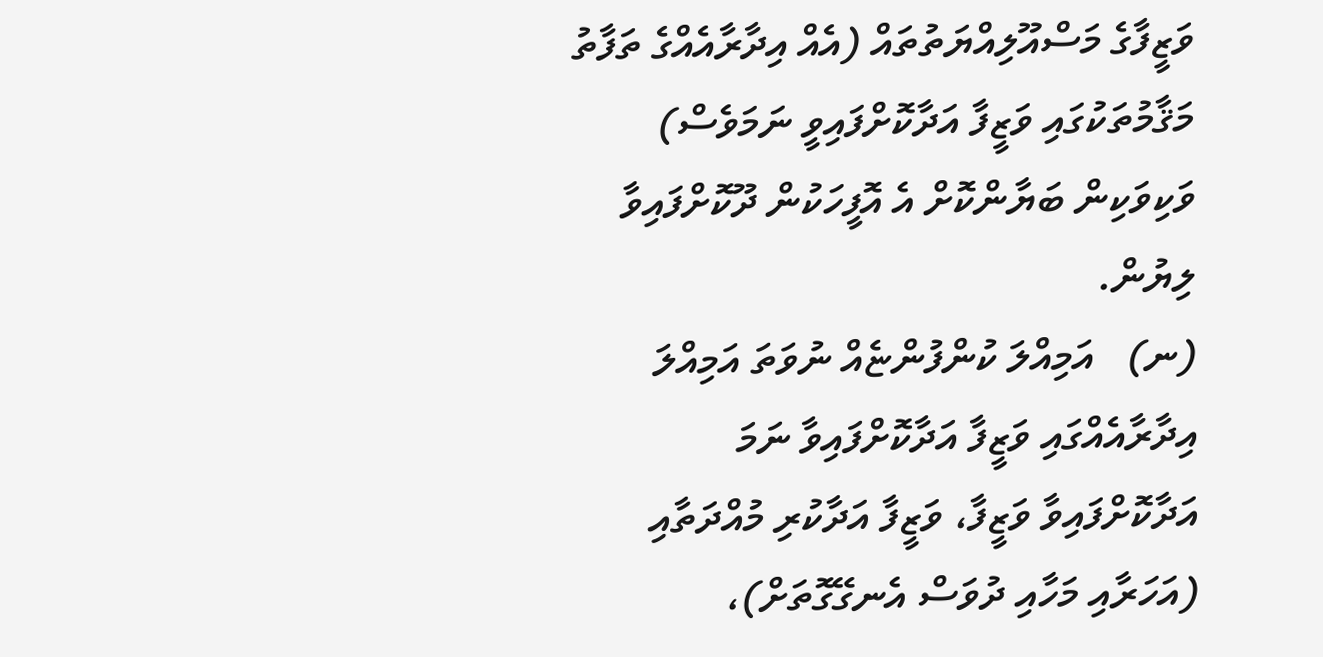ވަޒީފާގެ މަސްއޫލިއްޔަތުތައް (އެއް އިދާރާއެއްގެ ތަފާތު މަޤާމުތަކުގައި ވަޒީފާ އަދާކޮށްފައިވީ ނަމަވެސް) ވަކިވަކިން ބަޔާންކޮށް އެ އޮފީހަކުން ދޫކޮށްފައިވާ ލިޔުން.
(ނ)   އަމިއްލަ ކުންފުންޏެއް ނުވަތަ އަމިއްލަ އިދާރާއެއްގައި ވަޒީފާ އަދާކޮށްފައިވާ ނަމަ އަދާކޮށްފައިވާ ވަޒީފާ، ވަޒީފާ އަދާކުރި މުއްދަތާއި (އަހަރާއި މަހާއި ދުވަސް އެނގޭގޮތަށް)،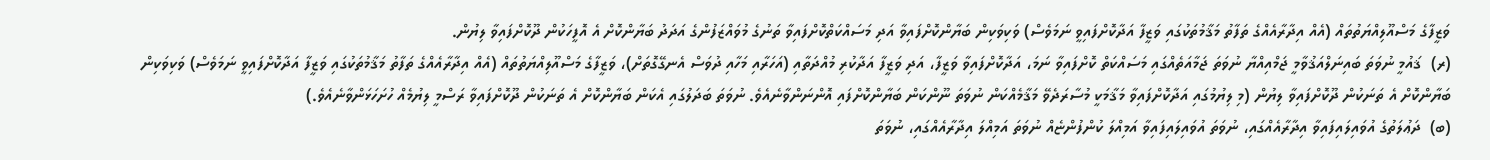ވަޒީފާގެ މަސްއޫލިއްޔަތުތައް (އެއް އިދާރާއެއްގެ ތަފާތު މަޤާމުތަކުގައި ވަޒީފާ އަދާކޮށްފައިވީ ނަމަވެސް) ވަކިވަކިން ބަޔާންކޮށްފައިވާ އަދި މަސައްކަތްކޮށްފައިވާ ތަނުގެ މުވައްޒަފުންގެ އަދަދު ބަޔާންކޮށް އެ އޮފީހަކުން ދޫކޮށްފައިވާ ލިޔުން.
(ރ)  ޤައުމީ ނުވަތަ ބައިނަލްއަޤުވާމީ ޖަމްއިއްޔާ ނުވަތަ ޖަމާއަތެއްގައި މަސައްކަތް ކޮށްފައިވާ ނަމަ، އަދާކޮށްފައިވާ ވަޒީފާ، އަދި ވަޒީފާ އަދާކުރި މުއްދަތާއި (އަހަރާއި މަހާއި ދުވަސް އެނގޭގޮތަށް)، ވަޒީފާގެ މަސްއޫލިއްޔަތުތައް (އެއް އިދާރާއެއްގެ ތަފާތު މަޤާމުތަކުގައި ވަޒީފާ އަދާކޮށްފައިވީ ނަމަވެސް) ވަކިވަކިން ބަޔާންކޮށް އެ ތަނަކުން ދޫކޮށްފައިވާ ލިޔުން (މި ލިޔުމުގައި އަދާކޮށްފައިވާ މަޤާމަކީ މުސާރަދެވޭ މަޤާމެއްކަން ނުވަތަ ނޫންކަން ބަޔާންކޮށްފައި އޮންނަންވާނެއެވެ. ނުވަތަ ބަދަލުގައި އެކަން ބަޔާންކޮށް އެ ތަނަކުން ދޫކޮށްފައިވާ ރަސްމީ ލިޔުމެއް ހުށަހަޅަންވާނެއެވެ.)
(ބ)  ދަޢުލަތުގެ އުވައިލައިފައިވާ އިދާރާއެއްގައި، ނުވަތަ އުވައިލައިފައިވާ އަމިއްލަ ކުންފުންޏެއް ނުވަތަ އަމިއްލަ އިދާރާއެއްގައި، ނުވަތަ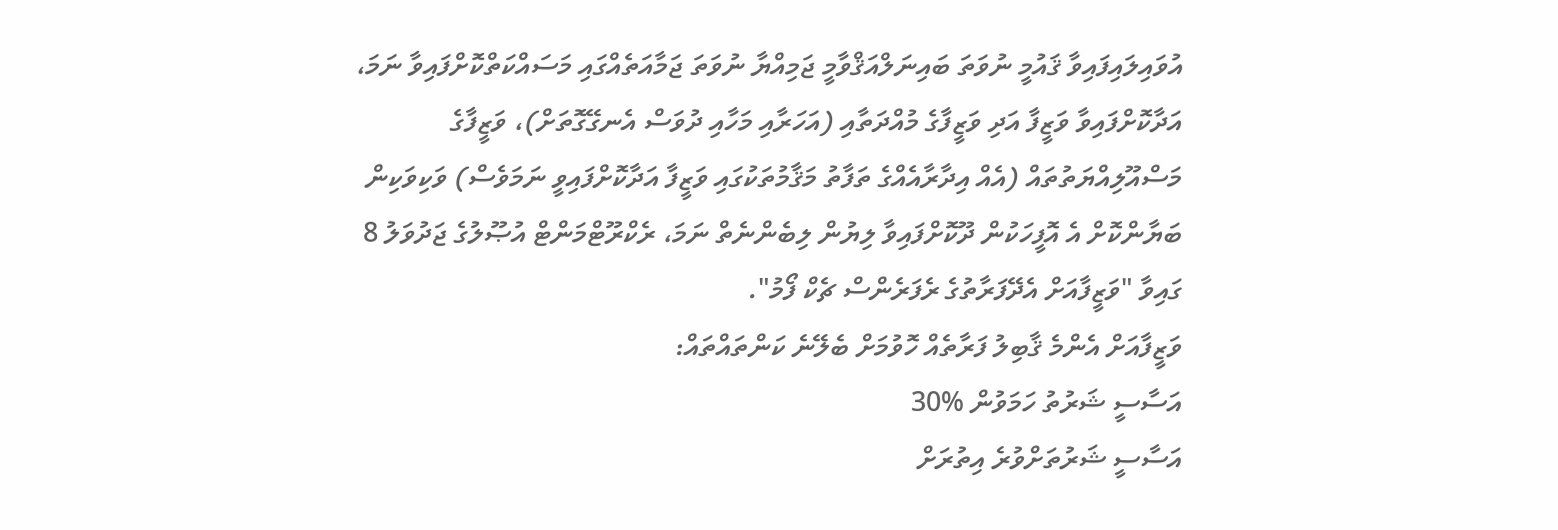އުވައިލައިފައިވާ ޤައުމީ ނުވަތަ ބައިނަލްއަޤްވާމީ ޖަމިއްޔާ ނުވަތަ ޖަމާއަތެއްގައި މަސައްކަތްކޮށްފައިވާ ނަމަ، އަދާކޮށްފައިވާ ވަޒީފާ އަދި ވަޒީފާގެ މުއްދަތާއި (އަހަރާއި މަހާއި ދުވަސް އެނގޭގޮތަށް)، ވަޒީފާގެ މަސްއޫލިއްޔަތުތައް (އެއް އިދާރާއެއްގެ ތަފާތު މަޤާމުތަކުގައި ވަޒީފާ އަދާކޮށްފައިވީ ނަމަވެސް) ވަކިވަކިން ބަޔާންކޮށް އެ އޮފީހަކުން ދޫކޮށްފައިވާ ލިޔުން ލިބެންނެތް ނަމަ، ރެކްރޫޓްމަންޓް އުޞޫލުގެ ޖަދުވަލު 8 ގައިވާ "ވަޒީފާއަށް އެދޭފަރާތުގެ ރެފަރެންސް ޗެކް ފޯމު".
ވަޒީފާއަށް އެންމެ ޤާބިލު ފަރާތެއް ހޮވުމަށް ބެލޭނެ ކަންތައްތައް:
އަސާސީ ޝަރުތު ހަމަވުން %30
އަސާސީ ޝަރުތަށްވުރެ އިތުރަށް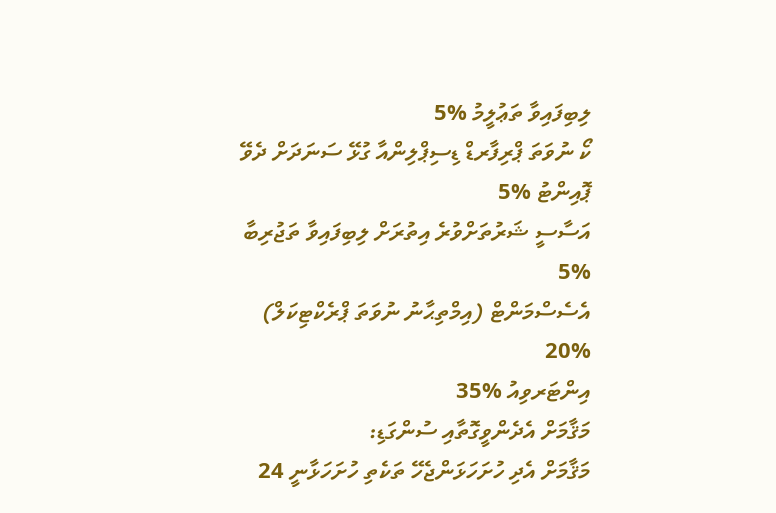ލިބިފައިވާ ތަޢުލީމު %5
ކޯ ނުވަތަ ޕްރިފާރޑް ޑިސިޕްލިންއާ ގުޅޭ ސަނަދަށް ދެވޭ ޕޮއިންޓު %5
އަސާސީ ޝަރުތަށްވުރެ އިތުރަށް ލިބިފައިވާ ތަޖުރިބާ %5
އެސެސްމަންޓް (އިމްތިޙާނު ނުވަތަ ޕްރެކްޓިކަލް) %20
އިންޓަރވިއު %35
މަޤާމަށް އެދެންވީގޮތާއި ސުންގަޑި:
މަޤާމަށް އެދި ހުށަހަޅަންޖެހޭ ތަކެތި ހުށަހަޅާނީ 24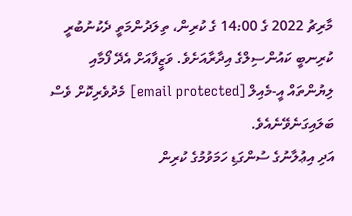މާރިޗު 2022 ގެ 14:00 ގެ ކުރިން، ތިލަދުންމަތީ ދެކުނުބުރީ ކުރިނބީ ކައުންސިލްގެ އިދާރާއަށެވެ. ވަޒީފާއަށް އެދޭ ފޯމާއި ލިޔުންތައް އީ-މެއިލް [email protected] މެދުވެރިކޮށް ވެސް ބަލައިގަނެވޭނެއެވެ.
އަދި އިޢުލާނުގެ ސުންގަޑި ހަމަވުމުގެ ކުރިން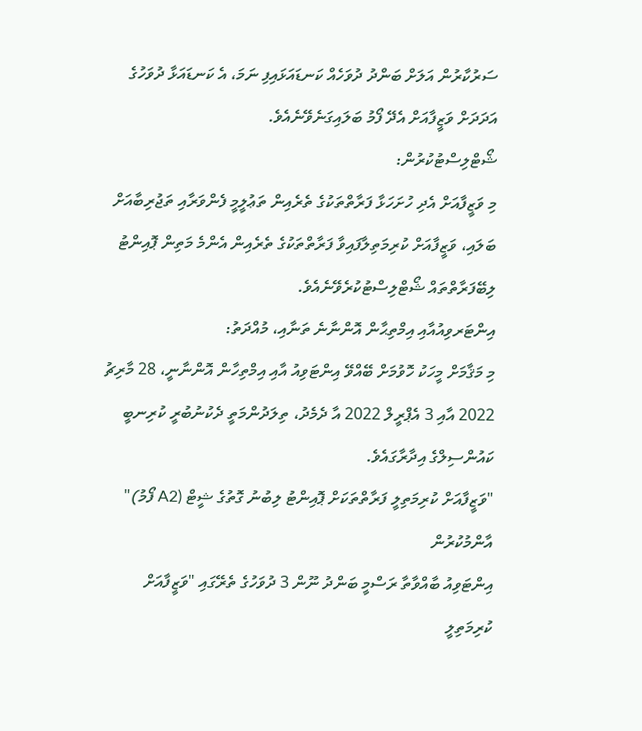ސަރުކާރުން އަލަށް ބަންދު ދުވަހެއް ކަނޑައަޅައިފި ނަމަ، އެ ކަނޑައަޅާ ދުވަހުގެ އަދަދަށް ވަޒީފާއަށް އެދޭ ފޯމު ބަލައިގަނެވޭނެއެވެ.
ޝޯޓްލިސްޓުކުރުން:
މި ވަޒީފާއަށް އެދި ހުށަހަޅާ ފަރާތްތަކުގެ ތެރެއިން ތަޢުލީމީ ފެންވަރާއި ތަޖުރިބާއަށް ބަލައި، ވަޒީފާއަށް ކުރިމަތިލާފައިވާ ފަރާތްތަކުގެ ތެރެއިން އެންމެ މަތިން ޕޮއިންޓު ލިބޭފަރާތްތައް ޝޯޓްލިސްޓުކުރެވޭނެއެވެ.
އިންޓަރވިއުއާއި އިމްތިޙާން އޮންނާނެ ތަނާއި، މުއްދަތު:
މި މަޤާމަށް މީހަކު ހޮވުމަށް ބޭއްވޭ އިންޓަވިއު އާއި އިމްތިހާން އޮންނާނީ، 28 މާރިޗު 2022 އާއި 3 އެޕްރީލް 2022 އާ ދެމެދު، ތިލަދުންމަތީ ދެކުނުބުރީ ކުރިނބީ ކައުންސިލްގެ އިދާރާގައެވެ.
"ވަޒީފާއަށް ކުރިމަތިލީ ފަރާތްތަކަށް ޕޮއިންޓު ލިބުނު ގޮތުގެ ޝީޓް (A2 ފޯމު)" އާންމުކުރުން
އިންޓަވިއު ބާއްވާތާ ރަސްމީ ބަންދު ނޫން 3 ދުވަހުގެ ތެރޭގައި "ވަޒީފާއަށް ކުރިމަތިލީ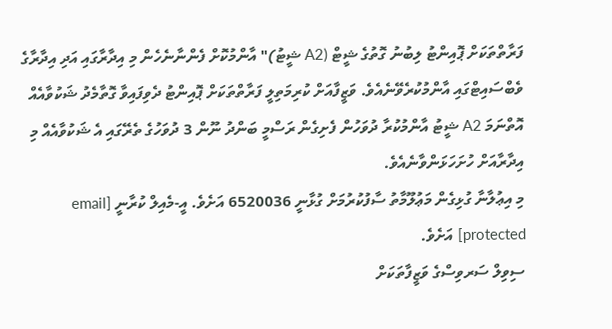ފަރާތްތަކަށް ޕޮއިންޓު ލިބުނު ގޮތުގެ ޝީޓް (A2 ޝީޓު)" އާންމުކޮށް ފެންނާނެހެން މި އިދާރާގައި އަދި އިދާރާގެ ވެބްސައިޓްގައި އާންމުކުރެވޭނެއެވެ. ވަޒީފާއަށް ކުރިމަތިލީ ފަރާތްތަކަށް ޕޮއިންޓު ދެވިފައިވާ ގޮތާމެދު ޝަކުވާއެއް އޮތްނަމަ A2 ޝީޓު އާންމުކުރާ ދުވަހުން ފެށިގެން ރަސްމީ ބަންދު ނޫން 3 ދުވަހުގެ ތެރޭގައި އެ ޝަކުވާއެއް މި އިދާރާއަށް ހުށަހަޅަންވާނެއެވެ.
މި އިޢުލާނާ ގުޅިގެން މަޢުލޫމާތު ސާފުކުރުމަށް ގުޅާނީ 6520036 އަށެވެ. އީ-މެއިލް ކުރާނީ [email protected] އަށެވެ.
ސިވިލް ސަރވިސްގެ ވަޒީފާތަކަށް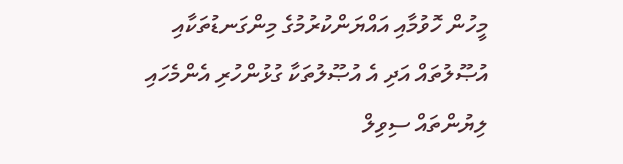މީހުން ހޮވުމާއި އައްޔަންކުރުމުގެ މިންގަނޑުތަކާއި އުޞޫލުތައް އަދި އެ އުޞޫލުތަކާ ގުޅުންހުރި އެންމެހައި ލިޔުންތައް ސިވިލް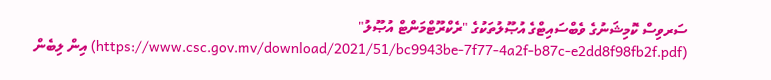ސަރވިސް ކޮމިޝަނުގެ ވެބްސައިޓްގެ އުޞޫލުތަކުގެ "ރެކްރޫޓްމަންޓް އުޞޫލު" (https://www.csc.gov.mv/download/2021/51/bc9943be-7f77-4a2f-b87c-e2dd8f98fb2f.pdf) އިން ލިބެން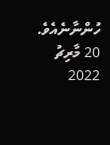ހުންނާނެއެވެ.
20 މާރިޗު 2022